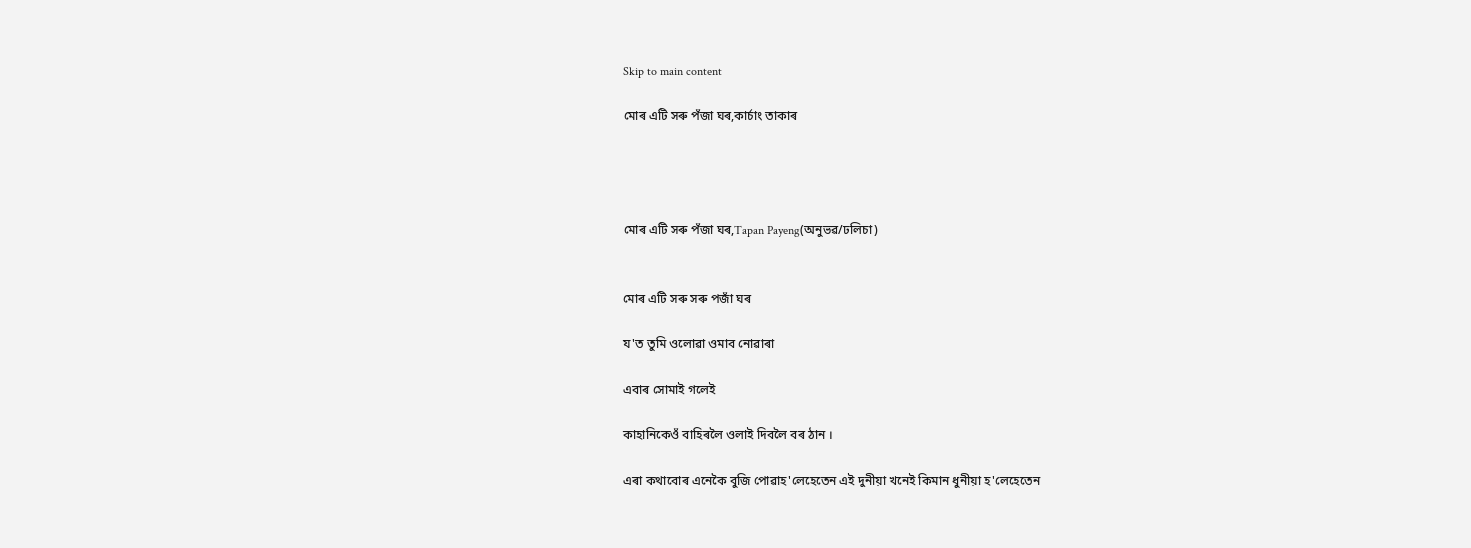Skip to main content

মোৰ এটি সৰু পঁজা ঘৰ,কাৰ্চাং তাকাৰ




মোৰ এটি সৰু পঁজা ঘৰ,Tapan Payeng(অনুভৱ/ঢলিচা)


মোৰ এটি সৰু সৰু পজাঁ ঘৰ

য'ত তুমি ওলোৱা ওমাব নোৱাৰা

এবাৰ সোমাই গলেই

কাহানিকেওঁ বাহিৰলৈ ওলাই দিবলৈ বৰ ঠান ।

এৰা কথাবোৰ এনেকৈ বুজি পোৱাহ'লেহেতেন এই দুনীয়া খনেই কিমান ধুনীয়া হ'লেহেতেন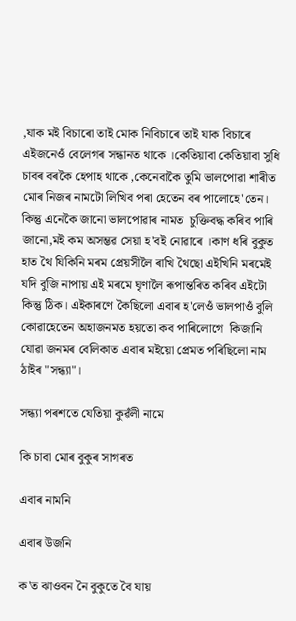,যাক মই বিচাৰো তাই মোক নিবিচাৰে তাই যাক বিচাৰে এইজনেওঁ বেলেগৰ সন্ধানত থাকে ।কেতিয়াবা কেতিয়াবা সুধি চাবৰ বৰকৈ হেপাহ থাকে ,কেনেবাকৈ তুমি ভালপোৱা শাৰীত মোৰ নিজৰ নামটো লিখিব পৰা হেতেন বৰ পালোহে'তেন। কিন্তু এনেকৈ জানো ভালপোৱাৰ নামত  চুক্তিবদ্ধ কৰিব পাৰি জানো,মই কম অসম্ভৱ সেয়া হ'বই নোৱাৰে ।কাণ ধৰি বুকুত হাত থৈ যিকিনি মৰম প্ৰেয়সীলৈ ৰাখি থৈছো এইখিনি মৰমেই যদি বুজি নাপায় এই মৰমে ঘৃণালৈ ৰূপান্তৰিত কৰিব এইটো কিন্তু ঠিক। এইকাৰণে কৈছিলো এবাৰ হ'লেওঁ ভালপাওঁ বুলি কোৱাহেতেন অহাজনমত হয়তো কব পাৰিলোগে  কিজানি যোৱা জনমৰ বেলিকাত এবাৰ মইয়ো প্ৰেমত পৰিছিলো নাম ঠাইৰ "সন্ধ্যা"।

সন্ধ্যা পৰশতে যেতিয়া কুৱঁলী নামে

কি চাবা মোৰ বুকুৰ সাগৰত

এবাৰ নামনি

এবাৰ উজনি

ক'ত ঝাওবন নৈ বুকুতে বৈ যায়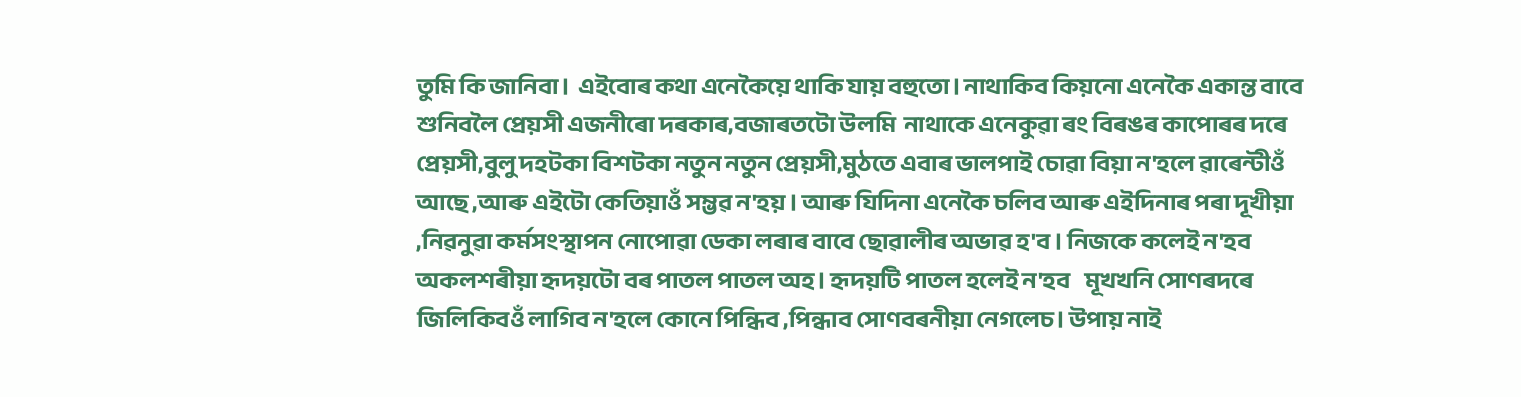তুমি কি জানিবা।  এইবোৰ কথা এনেকৈয়ে থাকি যায় বহুতো। নাথাকিব কিয়নো এনেকৈ একান্ত বাবে শুনিবলৈ প্ৰেয়সী এজনীৰো দৰকাৰ,বজাৰতটো উলমি  নাথাকে এনেকুৱা ৰং বিৰঙৰ কাপোৰৰ দৰে প্ৰেয়সী,বুলু দহটকা বিশটকা নতুন নতুন প্ৰেয়সী,মুঠতে এবাৰ ভালপাই চোৱা বিয়া ন'হলে ৱাৰেন্টীওঁ আছে ,আৰু এইটো কেতিয়াওঁ সম্ভৱ ন'হয় । আৰু যিদিনা এনেকৈ চলিব আৰু এইদিনাৰ পৰা দূখীয়া ,নিৱনুৱা কৰ্মসংস্থাপন নোপোৱা ডেকা লৰাৰ বাবে ছোৱালীৰ অভাৱ হ'ব । নিজকে কলেই ন'হব অকলশৰীয়া হৃদয়টো বৰ পাতল পাতল অহ। হৃদয়টি পাতল হলেই ন'হব    মূখখনি সোণৰদৰে জিলিকিবওঁ লাগিব ন'হলে কোনে পিন্ধিব ,পিন্ধাব সোণবৰনীয়া নেগলেচ। উপায় নাই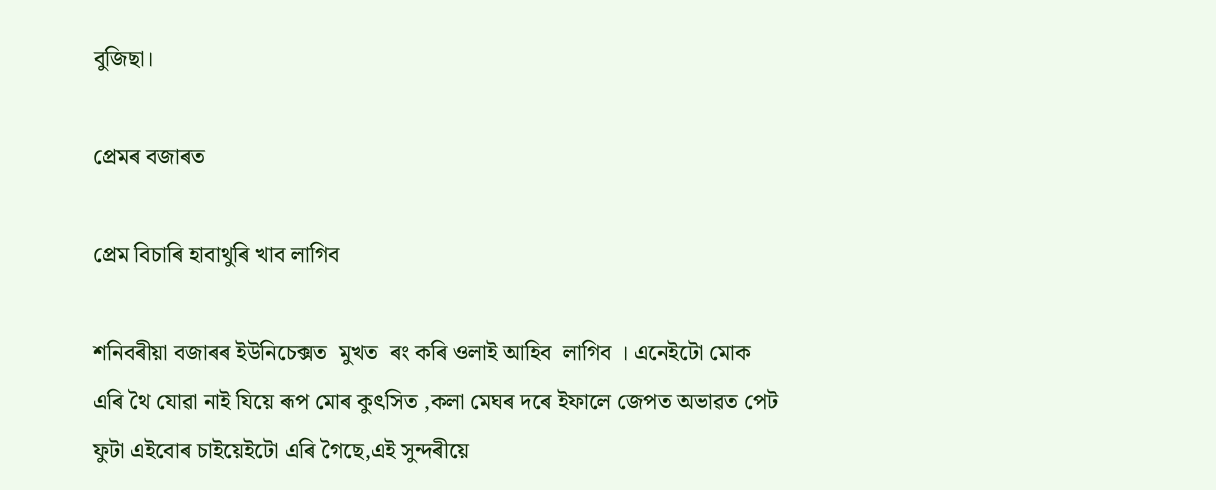বুজিছা।

প্ৰেমৰ বজাৰত

প্ৰেম বিচাৰি হাবাথুৰি খাব লাগিব

শনিবৰীয়া বজাৰৰ ইউনিচেক্সত  মুখত  ৰং কৰি ওলাই আহিব  লাগিব । এনেইটো মোক এৰি থৈ যোৱা নাই যিয়ে ৰূপ মোৰ কুৎসিত ,কলা মেঘৰ দৰে ইফালে জেপত অভাৱত পেট ফুটা এইবোৰ চাইয়েইটো এৰি গৈছে,এই সুন্দৰীয়ে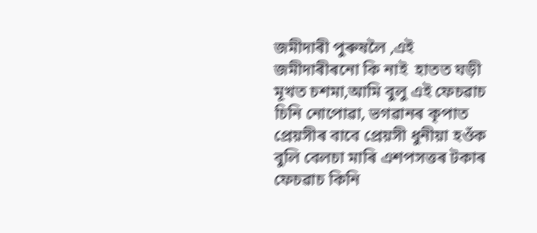জমীদাৰী পুৰুষলৈ ,এই জমীদাৰীৰনো কি নাই  হাতত ঘড়ী মূখত চশমা,আমি বুলু এই ফেচৱাচ চিনি নোপোৱা, ভগৱানৰ কৃপাত প্ৰেয়সীৰ বাবে প্ৰেয়সী ধুনীয়া হওঁক বুলি বেলচা মাৰি এশপসত্তৰ টকাৰ ফেচৱাচ কিনি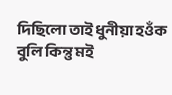দিছিলো তাই ধুনীয়া হওঁক বুলি কিন্তু মই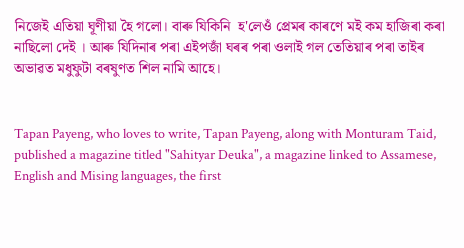নিজেই এতিয়া ঘূণীয়া হৈ গলো। বাৰু যিকিনি  হ'লেওঁ প্ৰেমৰ কাৰণে মই কম হাজিৰা কৰা নাছিলো দেই । আৰু যিদিনাৰ পৰা এইপজাঁ ঘৰৰ পৰা ওলাই গল তেতিয়াৰ পৰা তাইৰ অভাৱত মধুফুটা বৰষুণত শিল নামি আহে।


Tapan Payeng, who loves to write, Tapan Payeng, along with Monturam Taid, published a magazine titled "Sahityar Deuka", a magazine linked to Assamese, English and Mising languages, the first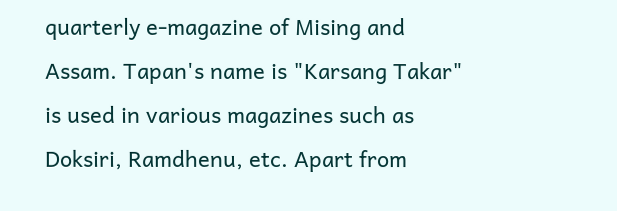quarterly e-magazine of Mising and Assam. Tapan's name is "Karsang Takar" is used in various magazines such as Doksiri, Ramdhenu, etc. Apart from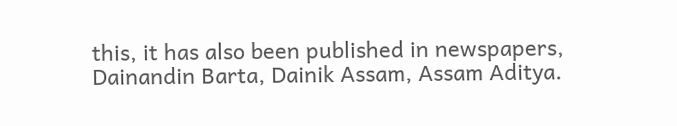this, it has also been published in newspapers, Dainandin Barta, Dainik Assam, Assam Aditya.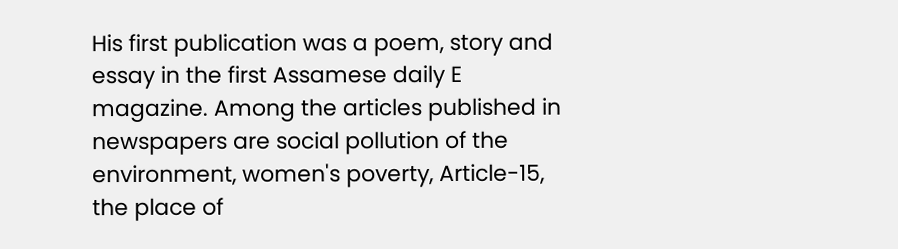His first publication was a poem, story and essay in the first Assamese daily E magazine. Among the articles published in newspapers are social pollution of the environment, women's poverty, Article-15, the place of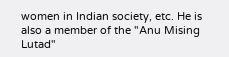women in Indian society, etc. He is also a member of the "Anu Mising Lutad"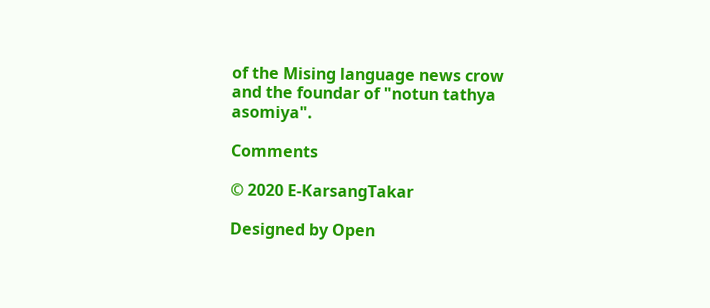of the Mising language news crow and the foundar of "notun tathya asomiya".

Comments

© 2020 E-KarsangTakar

Designed by Open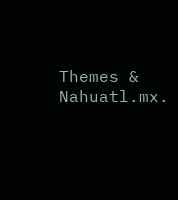Themes & Nahuatl.mx.